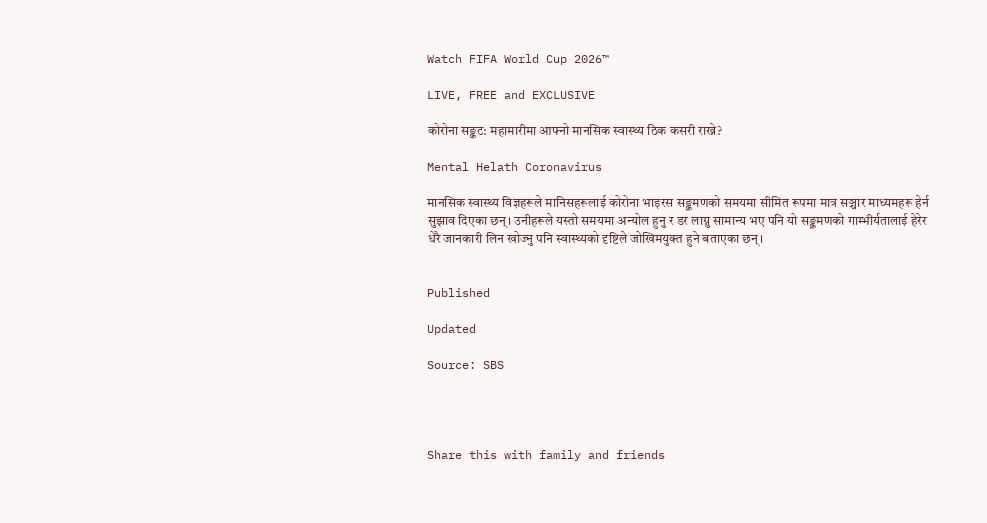Watch FIFA World Cup 2026™

LIVE, FREE and EXCLUSIVE

कोरोना सङ्कट: महामारीमा आफ्नो मानसिक स्वास्थ्य ठिक कसरी राख्ने?

Mental Helath Coronavirus

मानसिक स्वास्थ्य विज्ञहरूले मानिसहरूलाई कोरोना भाइरस सङ्क्रमणको समयमा सीमित रूपमा मात्र सञ्चार माध्यमहरू हेर्न सुझाव दिएका छन्। उनीहरूले यस्तो समयमा अन्योल हुनु र डर लाग्नु सामान्य भए पनि यो सङ्क्रमणको गाम्भीर्यतालाई हेरेर धेरै जानकारी लिन खोज्नु पनि स्वास्थ्यको दृष्टिले जोखिमयुक्त हुने बताएका छन्।


Published

Updated

Source: SBS




Share this with family and friends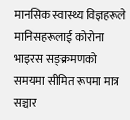मानसिक स्वास्थ्य विज्ञहरूले मानिसहरूलाई कोरोना भाइरस सङ्क्रमणको समयमा सीमित रूपमा मात्र सञ्चार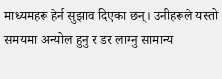माध्यमहरू हेर्न सुझाव दिएका छन्। उनीहरूले यस्तो समयमा अन्योल हुनु र डर लाग्नु सामान्य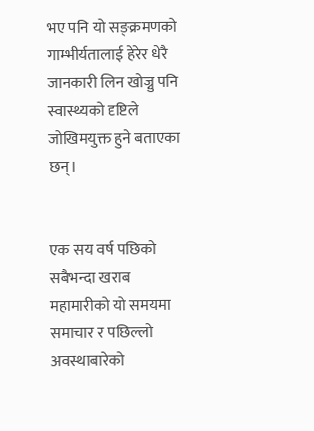भए पनि यो सङ्क्रमणको गाम्भीर्यतालाई हेरेर धेरै जानकारी लिन खोज्नु पनि स्वास्थ्यको दृष्टिले जोखिमयुक्त हुने बताएका छन्।


एक सय वर्ष पछिको सबैभन्दा खराब महामारीको यो समयमा समाचार र पछिल्लो अवस्थाबारेको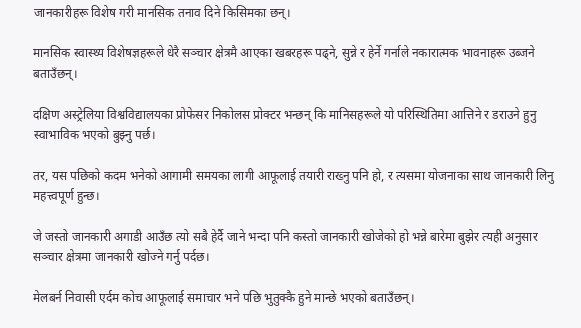जानकारीहरू विशेष गरी मानसिक तनाव दिने किसिमका छन्।

मानसिक स्वास्थ्य विशेषज्ञहरूले धेरै सञ्चार क्षेत्रमै आएका खबरहरू पढ्ने, सुन्ने र हेर्ने गर्नाले नकारात्मक भावनाहरू उब्जने बताउँछन्।

दक्षिण अस्ट्रेलिया विश्वविद्यालयका प्रोफेसर निकोलस प्रोक्टर भन्छन् कि मानिसहरूले यो परिस्थितिमा आत्तिने र डराउने हुनु स्वाभाविक भएको बुझ्नु पर्छ।

तर, यस पछिको कदम भनेको आगामी समयका लागी आफूलाई तयारी राख्नु पनि हो, र त्यसमा योजनाका साथ जानकारी लिनु महत्त्वपूर्ण हुन्छ।

जे जस्तो जानकारी अगाडी आउँछ त्यो सबै हेर्दै जाने भन्दा पनि कस्तो जानकारी खोजेको हो भन्ने बारेमा बुझेर त्यही अनुसार सञ्चार क्षेत्रमा जानकारी खोज्ने गर्नु पर्दछ।

मेलबर्न निवासी एर्दम कोच आफूलाई समाचार भने पछि भुतुक्कै हुने मान्छे भएको बताउँछन्।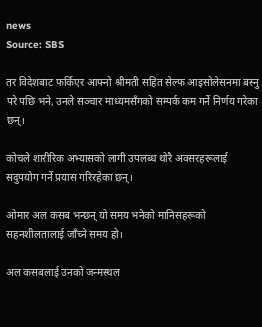news
Source: SBS

तर विदेशबाट फर्किएर आफ्नो श्रीमती सहित सेल्फ आइसोलेसनमा बस्नु परे पछि भने, उनले सञ्चार माध्यमसँगको सम्पर्क कम गर्ने निर्णय गरेका छन्।

कोचले शारीरिक अभ्यासको लागी उपलब्ध थोरै अवसरहरूलाई सदुपयोग गर्ने प्रयास गरिरहेका छन्।

ओमार अल कसब भन्छन् यो समय भनेको मानिसहरूको सहनशीलतालाई जाँच्ने समय हो।

अल कसबलाई उनको जन्मस्थल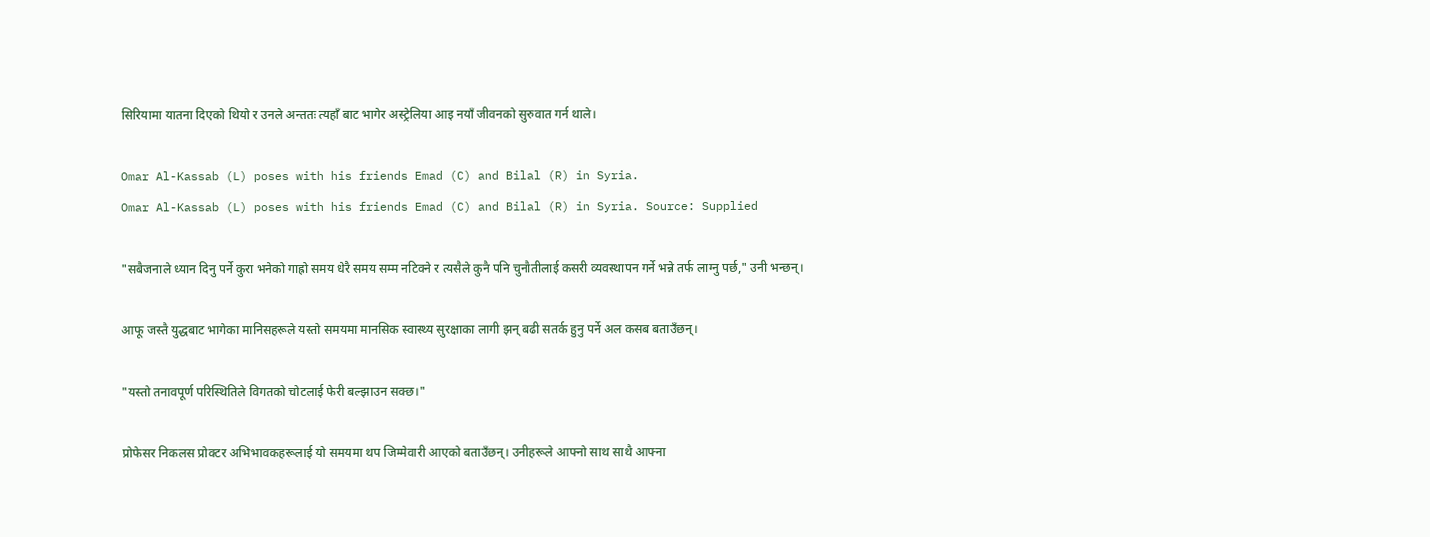सिरियामा यातना दिएको थियो र उनले अन्ततः त्यहाँ बाट भागेर अस्ट्रेलिया आइ नयाँ जीवनको सुरुवात गर्न थाले।

Omar Al-Kassab (L) poses with his friends Emad (C) and Bilal (R) in Syria.
Omar Al-Kassab (L) poses with his friends Emad (C) and Bilal (R) in Syria. Source: Supplied

"सबैजनाले ध्यान दिनु पर्ने कुरा भनेको गाह्रो समय धेरै समय सम्म नटिक्ने र त्यसैले कुनै पनि चुनौतीलाई कसरी व्यवस्थापन गर्ने भन्ने तर्फ लाग्नु पर्छ," उनी भन्छन्।

आफू जस्तै युद्धबाट भागेका मानिसहरूले यस्तो समयमा मानसिक स्वास्थ्य सुरक्षाका लागी झन् बढी सतर्क हुनु पर्ने अल कसब बताउँछन्।

"यस्तो तनावपूर्ण परिस्थितिले विगतको चोटलाई फेरी बल्झाउन सक्छ।"

प्रोफेसर निकलस प्रोक्टर अभिभावकहरूलाई यो समयमा थप जिम्मेवारी आएको बताउँछन्। उनीहरूले आफ्नो साथ साथै आफ्ना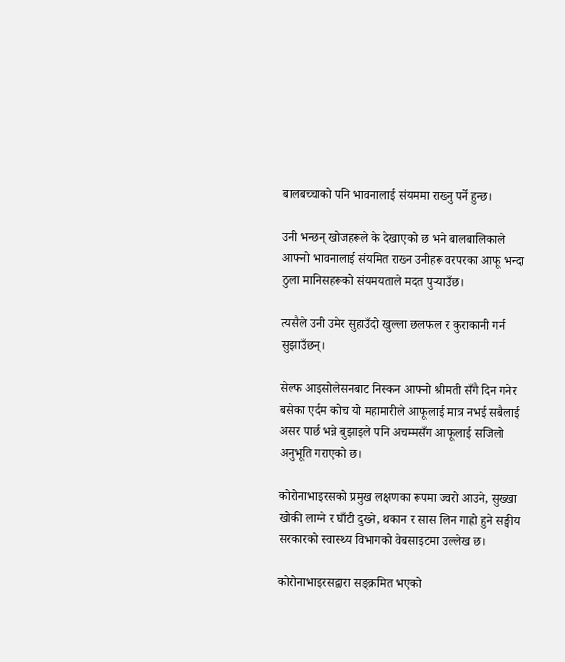बालबच्चाको पनि भावनालाई संयममा राख्नु पर्ने हुन्छ।

उनी भन्छन् खोजहरूले के देखाएको छ भने बालबालिकाले आफ्नो भावनालाई संयमित राख्न उनीहरू वरपरका आफू भन्दा ठुला मानिसहरूको संयमयताले मदत पुर्‍याउँछ।

त्यसैले उनी उमेर सुहाउँदो खुल्ला छलफल र कुराकानी गर्न सुझाउँछन्।

सेल्फ आइसोलेसनबाट निस्कन आफ्नो श्रीमती सँगै दिन गनेर बसेका एर्दम कोच यो महामारीले आफूलाई मात्र नभई सबैलाई असर पार्छ भन्ने बुझाइले पनि अचम्मसँग आफूलाई सजिलो अनुभूति गराएको छ।

कोरोनाभाइरसको प्रमुख लक्षणका रूपमा ज्वरो आउने, सुख्खा खोकी लाग्ने र घाँटी दुख्ने, थकान र सास लिन गाह्रो हुने सङ्घीय सरकारको स्वास्थ्य विभागको वेबसाइटमा उल्लेख छ।

कोरोनाभाइरसद्वारा सङ्क्रमित भएको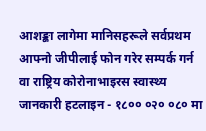आशङ्का लागेमा मानिसहरूले सर्वप्रथम आफ्नो जीपीलाई फोन गरेर सम्पर्क गर्न वा राष्ट्रिय कोरोनाभाइरस स्वास्थ्य जानकारी हटलाइन - १८०० ०२० ०८० मा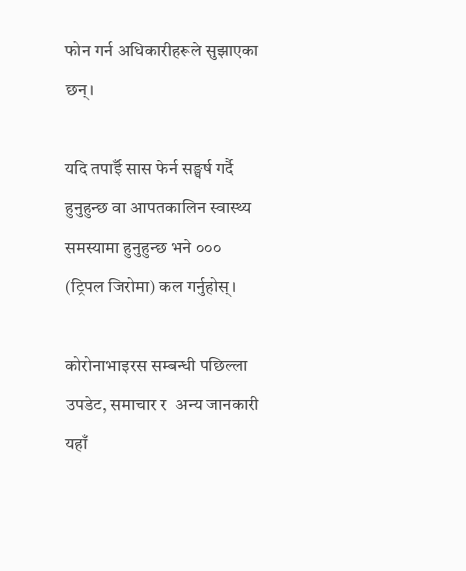फोन गर्न अधिकारीहरूले सुझाएका छन्।

यदि तपाईँ सास फेर्न सङ्घर्ष गर्दै हुनुहुन्छ वा आपतकालिन स्वास्थ्य समस्यामा हुनुहुन्छ भने ००० (ट्रिपल जिरोमा) कल गर्नुहोस्।

कोरोनाभाइरस सम्बन्धी पछिल्ला उपडेट, समाचार र  अन्य जानकारी यहाँ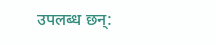उपलब्ध छन्: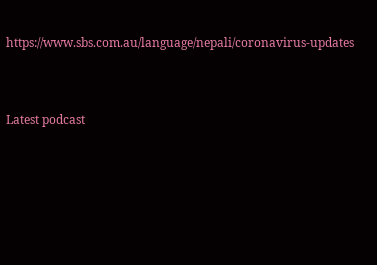https://www.sbs.com.au/language/nepali/coronavirus-updates


Latest podcast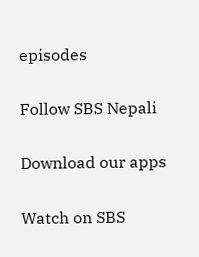episodes

Follow SBS Nepali

Download our apps

Watch on SBS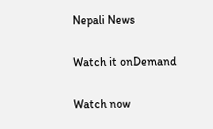Nepali News

Watch it onDemand

Watch now